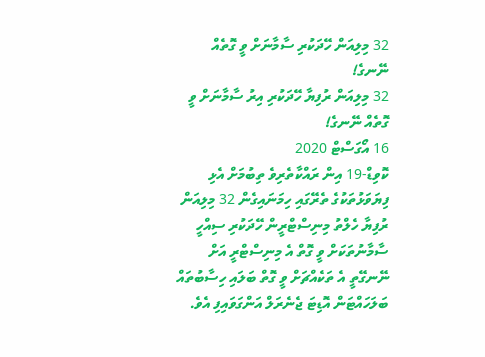32 މިލިއަން ހޭދަކުރި ސާމާނަށް ވީ ގޮތެއް ނޭނގެ!
32 މިލިއަން ރުފިޔާ ހޭދަކުރި އިރު ސާމާނަށް ވީ ގޮތެއް ނޭނގެ!
16 އޯގަސްޓް 2020
ކޮވިޑް-19 އިން ރައްކާތެރިވެ ތިބުމަށް އެޅި ފިޔަވަޅުތަކުގެ ތެރޭގައި ހިމަނައިގެން 32 މިލިއަން ރުފިޔާ ހެލްތު މިނިސްޓްރީން ހޭދަކުރި ސިއްހީ ސާމާނުތަކަށް ވީ ގޮތް އެ މިނިސްޓްރީ އަށް ނޭނގޭތީ އެ ތަކެއްޗަށް ވީ ގޮތް ބަލައި ހިސާބުތައް ބަލަހައްޓަން އޮޑިޓަ ޖެނެރަލް އަންގަވައިފި އެވެ.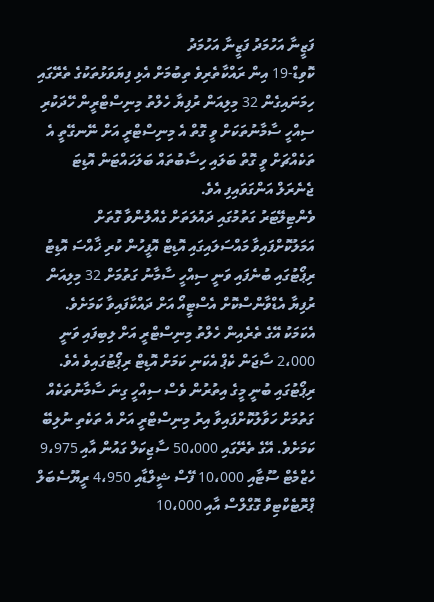ފަޒީނާ އަހުމަދު ފަޒީނާ އަހުމަދު
ކޮވިޑް-19 އިން ރައްކާތެރިވެ ތިބުމަށް އެޅި ފިޔަވަޅުތަކުގެ ތެރޭގައި ހިމަނައިގެން 32 މިލިއަން ރުފިޔާ ހެލްތު މިނިސްޓްރީން ހޭދަކުރި ސިއްހީ ސާމާނުތަކަށް ވީ ގޮތް އެ މިނިސްޓްރީ އަށް ނޭނގޭތީ އެ ތަކެއްޗަށް ވީ ގޮތް ބަލައި ހިސާބުތައް ބަލަހައްޓަން އޮޑިޓަ ޖެނެރަލް އަންގަވައިފި އެވެ.
ވެންޓިލޭޓަރު ގަތުމުގައި ދައުލަތަށް ގެއްލުންވާ ގޮތަށް އަމަލުކޮށްފައިވާ މައްސަލައިގައި އޮޑިޓް އޮފީހުން ކުރި ޚާއްސަ އޮޑިޓު ރިޕޯޓުގައި ބުނެފައި ވަނީ ސިއްހީ ސާމާނު ގަތުމަށް 32 މިލިއަން ރުފިޔާ އެޑްވާންސްކޮށް އެސްޓީއޯ އަށް ދައްކާފައިވާ ކަމަށެވެ. އެކަމަކު އޭގެ ތެރެއިން ހެލްތު މިނިސްޓްރީ އަށް ލިބިފައި ވަނީ 2،000 ސާޖަން ކެޕް އެކަނި ކަމަށް އޮޑިޓް ރިޕޯޓުގައިވެ އެވެ.
ރިޕޯޓުގައި ބުނީ މީގެ އިތުރުން ވެސް ސިއްހީ ގިނަ ސާމާނުތަކެއް ގަތުމަށް ހަވާލުކޮށްފައިވާ އިރު މިނިސްޓްރީ އަށް އެ ތަކެތި ނުލިބޭ ކަމަށެވެ. އޭގެ ތެރޭގައި 50،000 ސާޖިކަލް ގައުން އާއި 9،975 ހެޒްމެޓް ސޫޓާއި 10،000 ފޭސް ޝީލްޑާއި 4،950 ރީޔޫސެބަލް ޕްރޮޓެކްޓިވް ގޮގްލްސް އާއި 10،000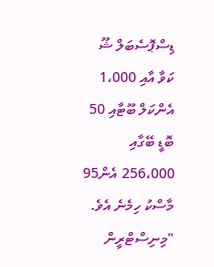ޑިސްޕޮސެބަލް ޝޫ ކަވާ އާއި 1،000 އެންކަލް ބޫޓާއި 50 ބޮޑީ ބޭގާއި 256،000 އެން95 މާސްކު ހިމެނެ އެވެ.
"މިނިސްޓްރީން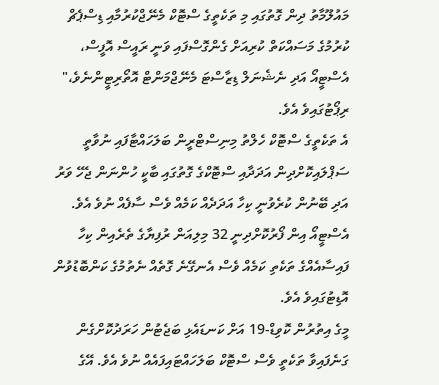މައުލޫމާތު ދިން ގޮތުގައި މި ތަކެތީގެ ސްޓޮކް މެނޭޖްކުރުމާއި ޑިސްޕެޗް ކުރުމުގެ މަސައްކަތް ކުރިއަށް ގެންގޮސްފައި ވަނީ ރައީސް އޮފީސް، އެސްޓީއޯ އަދި ނެޝެނަލް ޑިޒާސްޓަ މެނޭޖްމަންޓް އޮތޯރިޓީންނެވެ،" ރިޕޯޓުގައިވެ އެވެ.
އެ ތަކެތީގެ ސްޓޮކް ހެލްތު މިނިސްޓްރީން ބަލަހައްޓާފައި ނުވާތީ ސަޕްލައިކޮށްދިން އަދަދާއި ސްޓޮކްގެ ގޮތުގައި ބާކީ ހުންނަން ޖެހޭ ވަރު އަދި ބޭނުން ކުރެވުނީ ކިހާ އަދަދެއް ކަމެއް ވެސް ސާފެއް ނުވެ އެވެ. އެސްޓީއޯ އިން ފޯރުކޮށްދިނީ 32 މިލިއަން ރުފިޔާގެ ތެރެއިން ކިހާ ފައިސާއެއްގެ ތަކެތި ކަމެއް ވެސް އެނގޭނެ ގޮތެއް ނެތުމުގެ ކަންބޮޑުވުން އޮޑިޓުގައިވެ އެވެ.
މީގެ އިތުރުން ކޮވިޑް-19 އަށް ކަނޑައެޅި ބަޖެޓުން ހަރަދުކޮށްގެން ގަނެފައިވާ ތަކެތީ ވެސް ސްޓޮކް ބަލަހައްޓައިފައެއް ނުވެ އެވެ. އޭގެ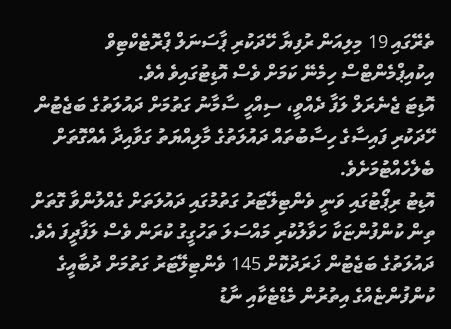ތެރޭގައި 19 މިލިއަން ރުފިޔާ ހޭދަކުރި ޕާސަނަލް ޕްރޮޓެކްޓިވް އިކުއިޕްމެންޓްސް ހިމެނޭ ކަމަށް ވެސް އޮޑިޓުގައިވެ އެވެ.
އޮޑިޓަ ޖެނެރަލް ލަފާ ދެއްވީ، ސިއްހީ ސާމާނު ގަތުމަށް ދައުލަތުގެ ބަޖެޓުން ހޭދަކުރި ފައިސާގެ ހިސާބުތައް ދައުލަތުގެ މާލިއްޔަތު ގަވާއިދާ އެއްގޮތަށް ބެލެހެއްޓުމަށެވެ.
އޮޑިޓު ރިޕޯޓުގައި ވަނީ ވެންޓިލޭޓަރު ގަތުމުގައި ދައުލަތަށް ގެއްލުންވާ ގޮތަށް ތިން ކުންފުންޏަކާ ހަވާލުކުރި މައްސަލަ ތަހުގީގު ކުރަން ވެސް ލަފާދީފަ އެވެ. ދައުލަތުގެ ބަޖެޓުން ޚަރަދުކޮށް 145 ވެންޓިލޭޓަރު ގަތުމަށް ދުބާއީގެ ކުންފުންޏެއްގެ އިތުރުން މެޑްޓެކާއި ނާޑު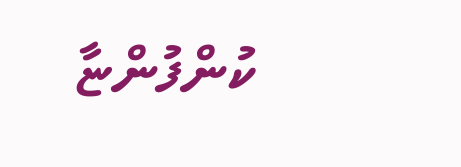ކުންފުންޏާ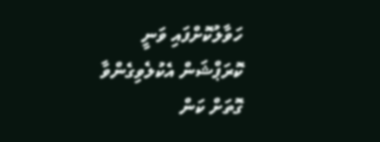ހަވާލުކޮށްފައި ވަނީ ކޮރަޕްޝަން އެކުލެވިގެންވާ ގޮތަށް ކަން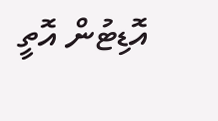އޮޑިޓުން އޮތީ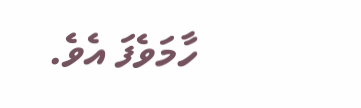ހާމަވެފަ އެވެ.